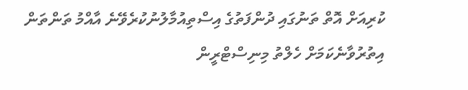ކުރިއަށް އޮތް ތަނުގައި ދުންފަތުގެ އިސްތިއުމާލުނުކުރެވޭނެ އާއްމު ތަންތަން އިތުރުވާނެކަމަށް ހެލްތު މިނިސްޓްރީން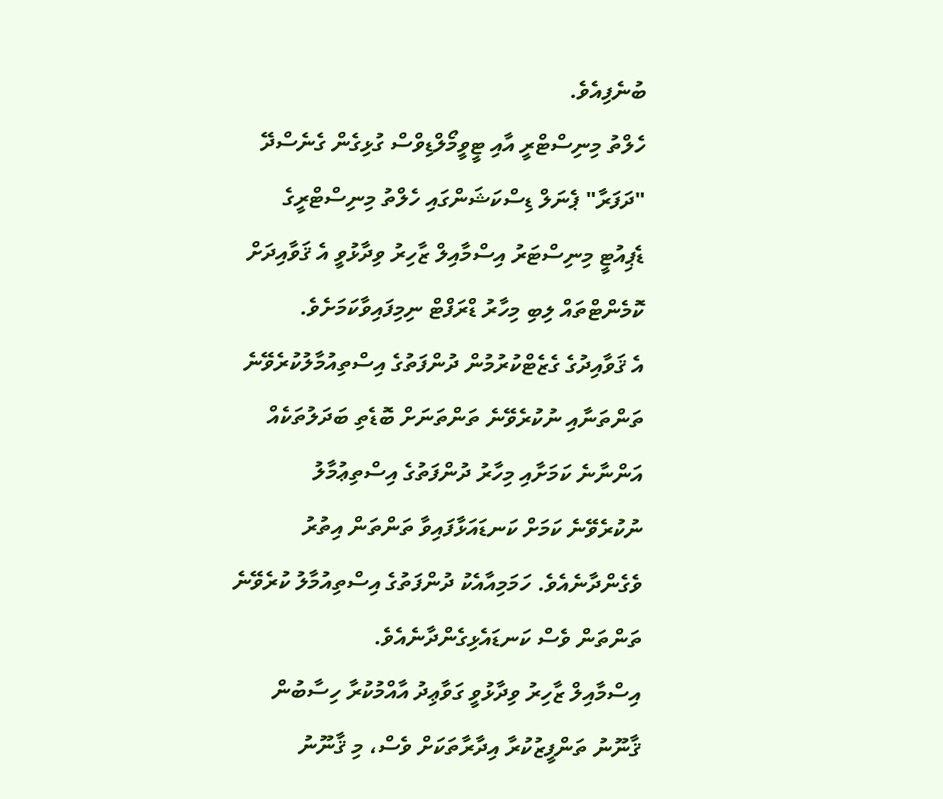ބުނެފިއެވެ.
ހެލްތު މިނިސްޓްރީ އާއި ޓީވީމޯލްޑިވްސް ގުޅިގެން ގެނެސްދޭ "ދަފަރާ" ޕެނަލް ޑިސްކަޝަންގައި ހެލްތު މިނިސްޓްރީގެ ޑެޕިއުޓީ މިނިސްޓަރު އިސްމާއިލް ޒާހިރު ވިދާޅުވީ އެ ޤަވާއިދަށް ކޮމެންޓްތައް ލިބި މިހާރު ޑްރަފްޓް ނިމިފައިވާކަމަށެވެ.
އެ ޤަވާއިދުގެ ގެޒެޓްކުރުމުން ދުންފަތުގެ އިސްތިއުމާލުކުރެވޭނެ ތަންތަނާއި ނުކުރެވޭނެ ތަންތަނަށް ބޮޑެތި ބަދަލުތަކެއް އަންނާނެ ކަމަށާއި މިހާރު ދުންފަތުގެ އިސްތިޢުމާލު ނުކުރެވޭނެ ކަމަށް ކަނޑައަޅާފައިވާ ތަންތަން އިތުރު ވެގެންދާނެއެވެ. ހަމަމިއާއެކު ދުންފަތުގެ އިސްތިއުމާލު ކުރެވޭނެ ތަންތަން ވެސް ކަނޑައެޅިގެންދާނެއެވެ.
އިސްމާއިލް ޒާހިރު ވިދާޅުވީ ގަވާޢިދު އާއްމުކުރާ ހިސާބުން ޤާނޫނު ތަންފީޒުކުރާ އިދާރާތަކަށް ވެސް، މި ޤާނޫނު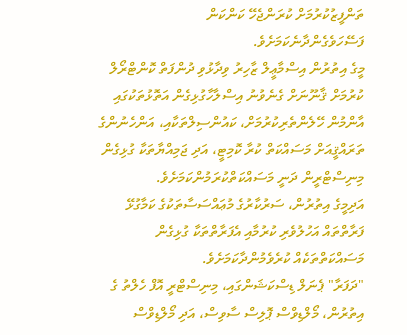ތަންފީޒުކުރުމަށް ކުރަންޖެހޭ ކަންކަން ފަސޭހަވެގެންދާނެކަމަށެވެ.
މީގެ އިތުރުން އިސްމާޢީލް ޒާހިރު ވިދާޅުވި ދުންފަތް ކޮންޓްރޯލް ކުރުމަށް ޤާނޫނަށް ގެނެވުނު އިސްލާހާގުޅިގެން އަތޮޅުތަކުގައި އާންމުން ހޭލެންތެރިކުރުމަށް، ކައުންސިލްތަކާއި، އަންހެނުންގެ ތަރައްޤީއަށް މަސައްކަތް ކުރާ ކޮމިޓީ، އަދި ޖަމިއްޔާތަކާ ގުޅިގެން މިނިސްޓްރީން ދަނީ މަސައްކަތްކުރަމުންކަމަށެވެ.
އަދިމީގެ އިތުރުން، ސަރުކާރުގެ މުޢައްސަސާތަކުގެ ކަމާގުޅޭ ފަރާތްތައް އަހުލުވެރި ކުރުމާއި އެފަރާތްތަކާ ގުޅިގެން މަސައްކަތްތަކެއް ކުރެވެމުންދާކަމަށެވެ.
"ދަފަރާ" ޕެނަލް ޑިސްކަޝަންގައި، މިނިސްޓްރީ އޮފް ހެލްތު ގެ އިތުރުން، މޯލްޑިވްސް ޕޮލިސް ސާވިސް، އަދި މޯލްޑިވްސް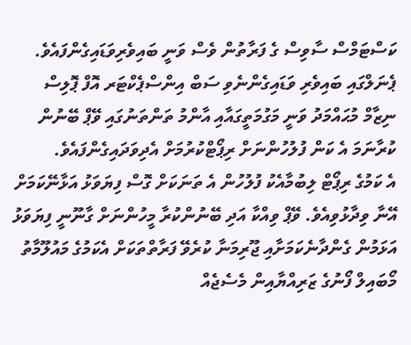ކަސްޓަމްސް ސާވިސް ގެ ފަރާތުން ވެސް ވަނީ ބައިވެރިވަޑައިގެންފައެވެ.
ޕެނަލްގައި ބައިވެރި ވަޑައިގެންނެވި ސަބް އިންސްޕެކްޓަރ އޮފް ޕޮލިސް ނިޒާމް މުޙައްމަދު ވަނީ މަގުމަތީގައާއި އާންމު ތަންތަނުގައި ވޭޕް ބޭނުން ކުރާނަމަ އެ ކަން ފުލުހުންނަށް ރިޕޯޓްކުރުމަށް އެދިވަދައިގެންފައެވެ.
އެ ކަމުގެ ރިޕޯޓް ލިބުމާއެކު ފުލުހުން އެ ތަނަކަށް ގޮސް ފިޔަވަޅު އަޅާނޭކަމަށް އޭނާ ވިދާޅުވިއެވެ. ވޭޕް ވިއްކާ އަދި ބޭނުންކުރާ މީހުންނަށް ގާނޫނީ ފިޔަވަޅު އަޅަމުން ގެންދާނެކަމަށާއި ޖޫރިމަނާ ކުރެވޭ ފަރާތްތަކަށް އެކަމުގެ މައުލޫމާތު މޯބައިލް ފޯނުގެ ޒަރިއްޔާއިން މެސެޖެއް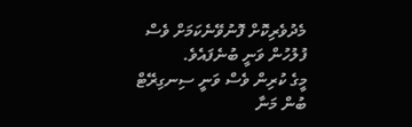މެދުވެރިކޮށް ފޮނުވޭނެކަމަށް ވެސް ފުލުހުން ވަނީ ބުނެފައެވެ.
މީގެ ކުރިން ވެސް ވަނީ ސިނގިރޭޓް ބުން މަނާ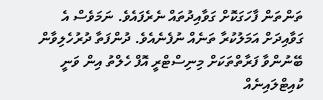ތަންތަން ފާހަގަކޮށް ގަވާއިދުތައް ނެރެފައެވެ. ނަމަވެސް އެ ގަވާއިދަށް އަމަލުކުރާ ތަނެއް ނުފެނެއެވެ. ދުންފަތާ ދުރުހެލިވާން ބޭނުންވާ ފަރާތްތަކަށް މިނިސްޓްރީ އޮފް ހެލްތު އިން ވަނީ ކުއިޓްލައިނެއް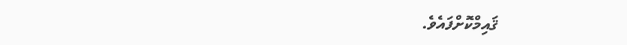ޤައިމްކޮށްފައެވެ.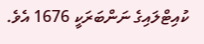ކުއިޓްލައިގެ ނަންބަރަކީ 1676 އެވެ.